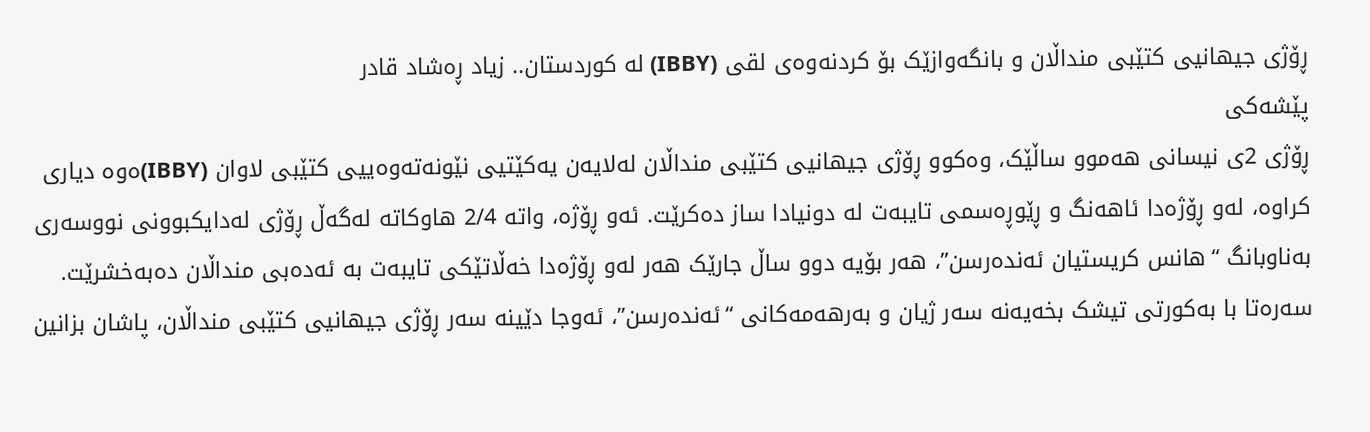ڕۆژی جیهانیی کتێبی منداڵان و بانگەوازێک بۆ کردنەوەی لقی (IBBY) لە کوردستان.. زیاد ڕەشاد قادر
پێشەکی
ڕۆژی 2ی نیسانی هەموو ساڵێک، وەکوو ڕۆژی جیهانیی کتێبی منداڵان لەلایەن یەکێتیی نێونەتەوەییی کتێبی لاوان (IBBY)ەوە دیاری کراوە، لەو ڕۆژەدا ئاهەنگ و ڕێوڕەسمی تایبەت لە دونیادا ساز دەکرێت. ئەو ڕۆژە، واتە 2/4 هاوکاتە لەگەڵ ڕۆژی لەدایکبوونی نووسەری بەناوبانگ “هانس کریستیان ئەندەرسن”، هەر بۆیە دوو ساڵ جارێک هەر لەو ڕۆژەدا خەڵاتێکی تایبەت بە ئەدەبی منداڵان دەبەخشرێت. سەرەتا با بەکورتی تیشک بخەیەنە سەر ژیان و بەرهەمەکانی “ئەندەرسن”، ئەوجا دێینە سەر ڕۆژی جیهانیی کتێبی منداڵان، پاشان بزانین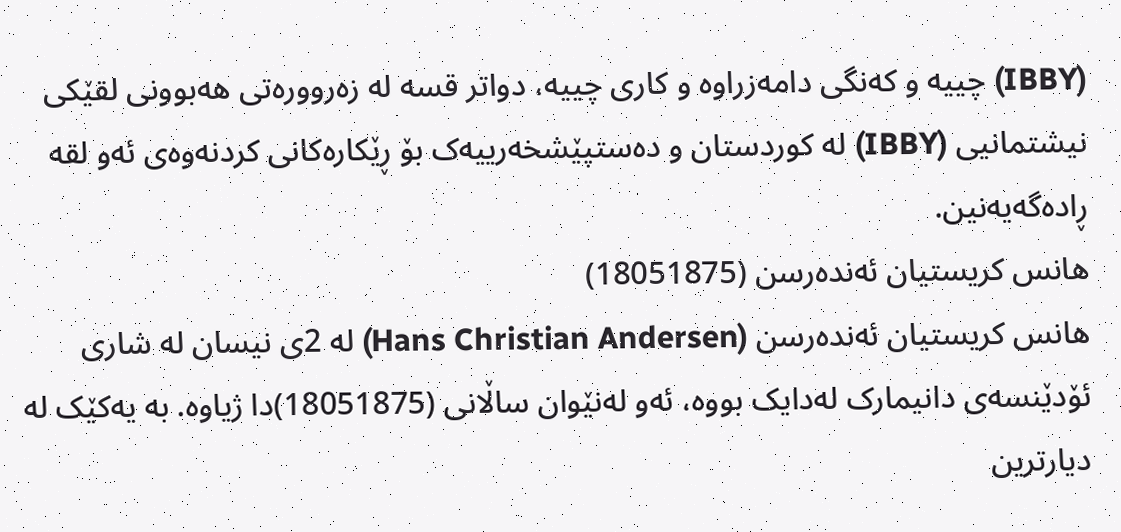(IBBY) چییە و کەنگی دامەزراوە و کاری چییە، دواتر قسە لە زەروورەتی هەبوونی لقێکی نیشتمانیی (IBBY) لە کوردستان و دەستپێشخەرییەک بۆ ڕێکارەکانی کردنەوەی ئەو لقە ڕادەگەیەنین.
هانس کریستیان ئەندەرسن (18051875)
هانس کریستیان ئەندەرسن (Hans Christian Andersen) لە 2ی نیسان لە شاری ئۆدێنسەی دانیمارک لەدایک بووە، ئەو لەنێوان ساڵانی (18051875)دا ژیاوە. بە یەکێک لە دیارترین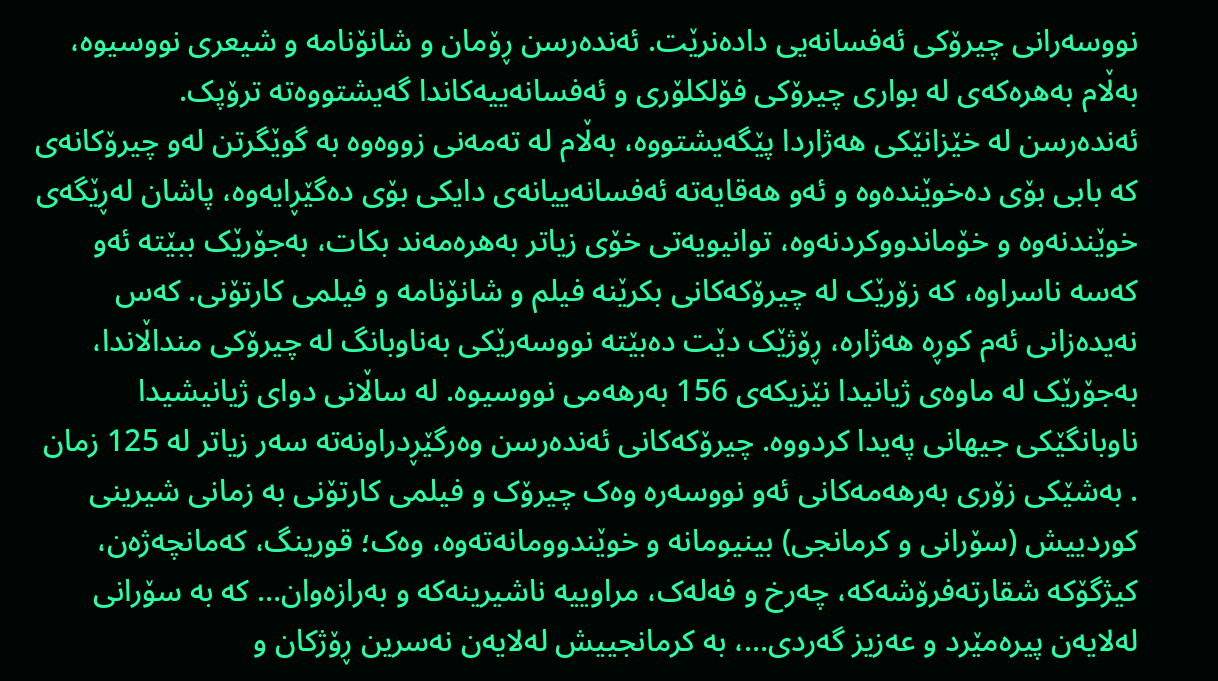نووسەرانی چیرۆکی ئەفسانەیی دادەنرێت. ئەندەرسن ڕۆمان و شانۆنامە و شیعری نووسیوە، بەڵام بەهرەکەی لە بواری چیرۆکی فۆلکلۆری و ئەفسانەییەکاندا گەیشتووەتە ترۆپک.
ئەندەرسن لە خێزانێکی هەژاردا پێگەیشتووە، بەڵام لە تەمەنی زووەوە بە گوێگرتن لەو چیرۆکانەی کە بابی بۆی دەخوێندەوە و ئەو هەقایەتە ئەفسانەییانەی دایکی بۆی دەگێڕایەوە، پاشان لەڕێگەی خوێندنەوە و خۆماندووکردنەوە، توانیویەتی خۆی زیاتر بەهرەمەند بکات، بەجۆرێک ببێتە ئەو کەسە ناسراوە، کە زۆرێک لە چیرۆکەکانی بکرێنە فیلم و شانۆنامە و فیلمی کارتۆنی. کەس نەیدەزانی ئەم کوڕە ھەژارە، ڕۆژێک دێت دەبێتە نووسەرێکی بەناوبانگ لە چیرۆکی منداڵاندا، بەجۆرێک لە ماوەی ژیانیدا نێزیکەی 156 بەرھەمی نووسیوە. لە ساڵانی دوای ژیانیشیدا ناوبانگێکی جیھانی پەیدا کردووە. چیرۆکەکانی ئەندەرسن وەرگێڕدراونەتە سەر زیاتر لە 125 زمان . بەشێکی زۆری بەرهەمەکانی ئەو نووسەرە وەک چیرۆک و فیلمی کارتۆنی بە زمانی شیرینی کوردییش (سۆرانی و کرمانجی) بینیومانە و خوێندوومانەتەوە، وەک؛ قورینگ، کەمانچەژەن، کیژگۆکە شقارتەفرۆشەکە، چەرخ و فەلەک، مراوییە ناشیرینەکە و بەرازەوان… کە بە سۆرانی لەلایەن پیرەمێرد و عەزیز گەردی…، بە کرمانجییش لەلایەن نەسرین ڕۆژکان و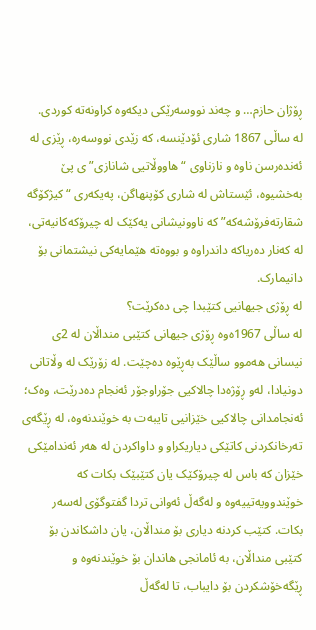ڕۆژان حازم… و چەند نووسەرێکی دیکەوە کراونەتە کوردی.
لە ساڵی 1867 شاری ئۆدێنسە، کە زێدی نووسەرە، ڕێزی لە ئەندەرسن ناوە و نازناوی “ھاووڵاتیی شانازی”ی پێ بەخشیوە، ئێستاش لە شاری کۆپنھاگن، پەیکەری “کیژکۆگە شقارتەفرۆشەکە” کە ناوونیشانی یەکێک لە چیرۆکەکانیەتی، لە کەنار دەریاکە داندراوە و بووەتە ھێمایەکی نیشتمانی بۆ دانیمارک.
لە ڕۆژی جیهانیی کتێبدا چی دەکرێت؟
لە ساڵی 1967ەوە ڕۆژی جیهانی کتێبی منداڵان لە 2ی نیسانی هەموو ساڵێک بەڕێوە دەچێت. لە زۆرێک لە وڵاتانی دونیادا، لەو ڕۆژەدا چالاکیی جۆراوجۆر ئەنجام دەدرێت، وەک؛ ئەنجامدانی چالاکیی خێزانیی تایبەت بە خوێندنەوە، لە ڕێگەی تەرخانکردنی کاتێکی دیاریکراو و داواکردن لە هەر ئەندامێکی خێزان کە باس لە چیرۆکێک یان کتێبێک بکات کە خوێندوویەتییەوە و لەگەڵ ئەوانی تردا گفتوگۆی لەسەر بکات. کتێب کردنە دیاری بۆ منداڵان، یان داشکاندن بۆ کتێبی منداڵان، بە ئامانجی هاندان بۆ خوێندنەوە و ڕێگەخۆشکردن بۆ دایباب، تا لەگەڵ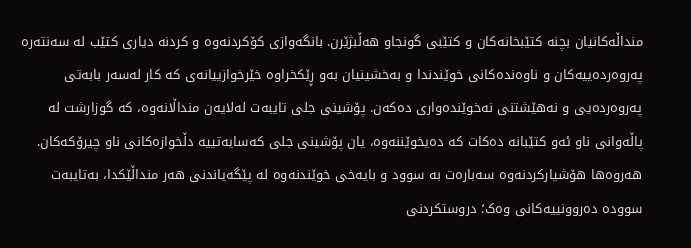منداڵەکانیان بچنە کتێبخانەکان و کتێبی گونجاو هەڵبژێرن. بانگەوازی کۆکردنەوە و کردنە دیاری کتێب لە سەنتەرە پەروەردەییەکان و ناوەندەکانی خوێندندا و بەخشینیان بەو ڕێکخراوە خێرخوازییانەی کە کار لەسەر بابەتی پەروەردەیی و نەهێشتنی نەخوێندەواری دەکەن. پۆشینی جلی تایبەت لەلایەن منداڵانەوە، کە گوزارشت لە پاڵەوانی ناو ئەو کتێبانە دەکات کە دەیخوێننەوە، یان پۆشینی جلی کەسایەتییە دڵخوازەکانی ناو چیرۆکەکان. هەروەها هۆشیارکردنەوە سەبارەت بە سوود و بایەخی خوێندنەوە لە پێگەیاندنی هەر منداڵێکدا، بەتایبەت سوودە دەروونییەکانی وەک؛ دروستکردنی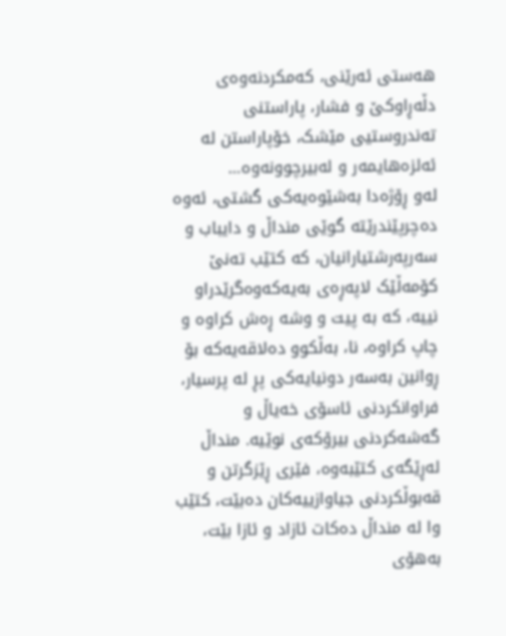هەستی ئەرێنی، کەمکردنەوەی دڵەڕاوکێ و فشار، پاراستنی تەندروستیی مێشک، خۆپاراستن لە ئەلزەهایمەر و لەبیرچوونەوە…
لەو ڕۆژەدا بەشێوەیەکی گشتی، ئەوە دەچرپێندرێتە گوێی منداڵ و دایباب و سەرپەرشتیارانیان، کە کتێب تەنێ کۆمەڵێک لاپەڕەی بەیەکەوەگرێدراو نییە، کە بە پیت و وشە ڕەش کراوە و چاپ کراوە، نا، بەڵکوو دەلاقەیەکە بۆ ڕوانین بەسەر دونیایەکی پڕ لە پرسیار، فراوانکردنی ئاسۆی خەیاڵ و گەشەکردنی بیرۆکەی نوێیە. منداڵ لەڕێگەی کتێبەوە، فێری ڕێزگرتن و قەبوڵکردنی جیاوازییەکان دەبێت، کتێب وا لە منداڵ دەکات ئازاد و ئازا بێت، بەهۆی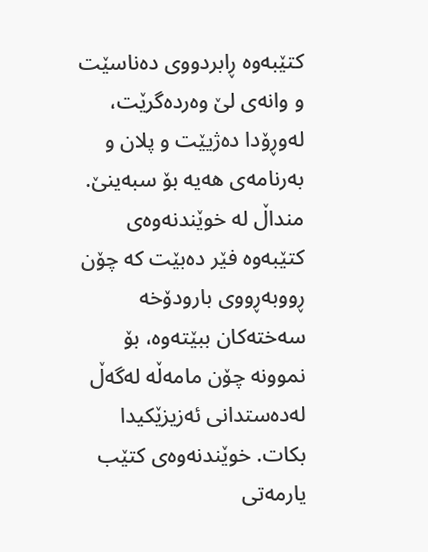کتێبەوە ڕابردووی دەناسێت و وانەی لێ وەردەگرێت، لەوڕۆدا دەژیێت و پلان و بەرنامەی هەیە بۆ سبەینێ. منداڵ لە خوێندنەوەی کتێبەوە فێر دەبێت کە چۆن ڕووبەڕووی بارودۆخە سەختەکان ببێتەوە، بۆ نموونە چۆن مامەڵە لەگەڵ لەدەستدانی ئەزیزێکیدا بکات. خوێندنەوەی کتێب یارمەتی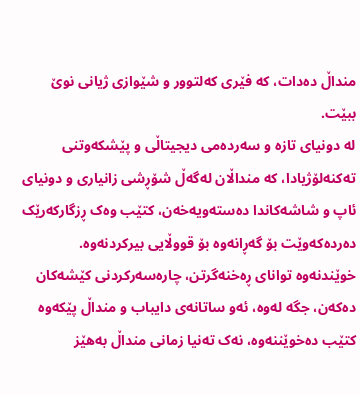منداڵ دەدات، کە فێری کەلتوور و شێوازی ژیانی نوێ ببێت.
لە دونیای تازە و سەردەمی دیجیتاڵی و پێشکەوتنی تەکنەلۆژیادا، کە منداڵان لەگەڵ شۆڕشی زانیاری و دونیای ئاپ و شاشەکاندا دەستەویەخەن، کتێب وەک ڕزگارکەرێک دەردەکەوێت بۆ گەڕانەوە بۆ قووڵایی بیرکردنەوە. خوێندنەوە توانای ڕەخنەگرتن، چارەسەرکردنی کێشەکان دەکەن، جگە لەوە، ئەو ساتانەی دایباب و منداڵ پێکەوە کتێب دەخوێننەوە، نەک تەنیا زمانی منداڵ بەھێز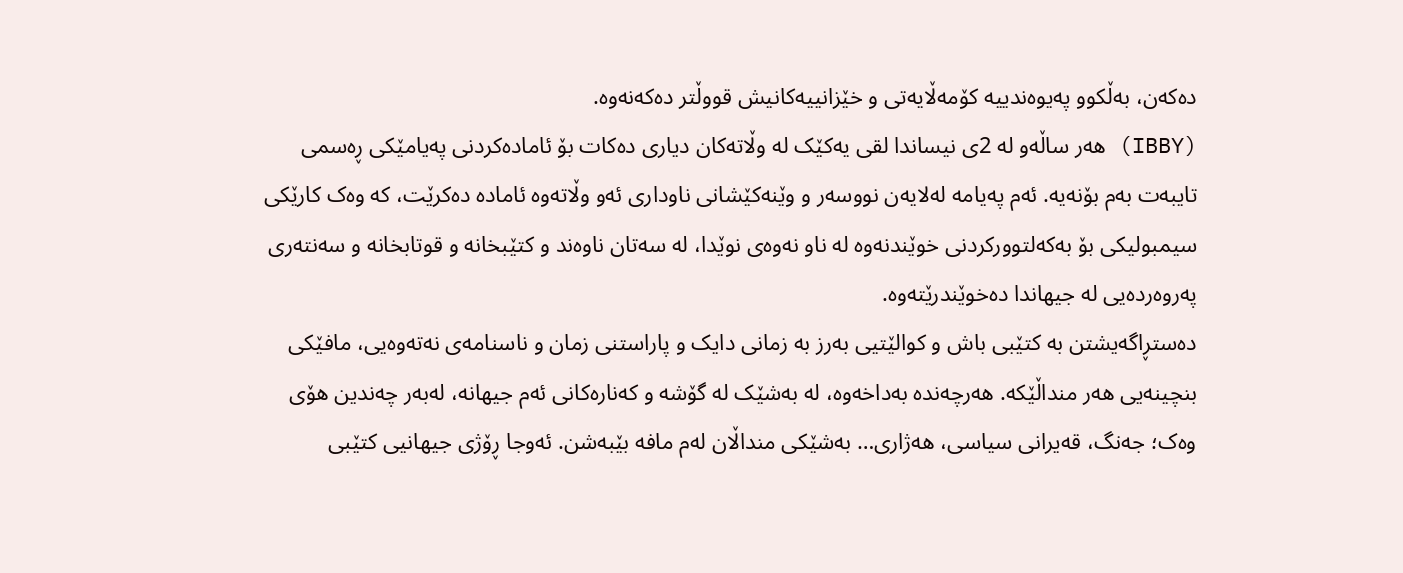دەکەن، بەڵکوو پەیوەندییە کۆمەڵایەتی و خێزانییەکانیش قووڵتر دەکەنەوە.
(IBBY) ھەر ساڵەو لە 2ی نیساندا لقی یەکێک لە وڵاتەکان دیاری دەکات بۆ ئامادەکردنی پەیامێکی ڕەسمی تایبەت بەم بۆنەیە. ئەم پەیامە لەلایەن نووسەر و وێنەکێشانی ناوداری ئەو وڵاتەوە ئامادە دەکرێت، کە وەک کارێکی سیمبولیکی بۆ بەکەلتوورکردنی خوێندنەوە لە ناو نەوەی نوێدا، لە سەتان ناوەند و کتێبخانە و قوتابخانە و سەنتەری پەروەردەیی لە جیهاندا دەخوێندرێتەوە.
دەستڕاگەیشتن بە کتێبی باش و کوالێتیی بەرز بە زمانی دایک و پاراستنی زمان و ناسنامەی نەتەوەیی، مافێکی بنچینەیی ھەر منداڵێکە. هەرچەندە بەداخەوە، لە بەشێک لە گۆشە و کەنارەکانی ئەم جیهانە، لەبەر چەندین هۆی وەک؛ جەنگ، قەیرانی سیاسی، ھەژاری… بەشێکی منداڵان لەم مافە بێبەشن. ئەوجا ڕۆژی جیهانیی کتێبی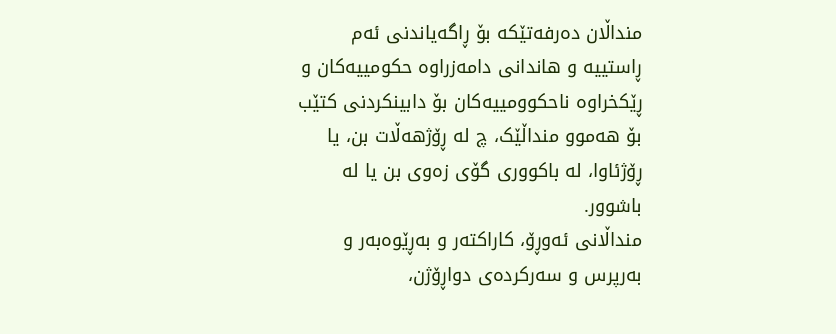منداڵان دەرفەتێکە بۆ ڕاگەیاندنی ئەم ڕاستییە و ھاندانی دامەزراوە حکومییەکان و ڕێکخراوە ناحکوومییەکان بۆ دابینکردنی کتێب بۆ ھەموو منداڵێک، چ لە ڕۆژهەڵات بن، یا ڕۆژئاوا، لە باکووری گۆی زەوی بن یا لە باشوور.
منداڵانی ئەوڕۆ، کاراکتەر و بەڕێوەبەر و بەرپرس و سەرکردەی دواڕۆژن،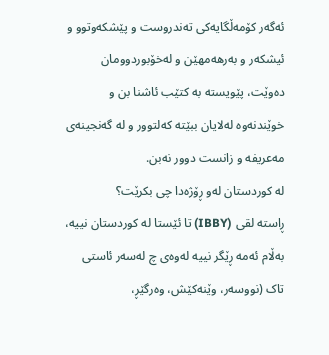ئەگەر کۆمەڵگایەکی تەندروست و پێشکەوتوو و ئیشکەر و بەرهەمهێن و لەخۆبوردوومان دەوێت، پێویستە بە کتێب ئاشنا بن و خوێندنەوە لەلایان ببێتە کەلتوور و لە گەنجینەی مەعریفە و زانست دوور نەبن.
لە کوردستان لەو ڕۆژەدا چی بکرێت؟
ڕاستە لقی (IBBY) تا ئێستا لە کوردستان نییە، بەڵام ئەمە ڕێگر نییە لەوەی چ لەسەر ئاستی تاک (نووسەر، وێنەکێش، وەرگێڕ،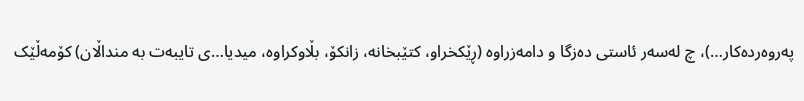پەروەردەکار…)، چ لەسەر ئاستی دەزگا و دامەزراوە (ڕێکخراو، کتێبخانە، زانکۆ، بڵاوکراوە، میدیا…ی تایبەت بە منداڵان) کۆمەڵێک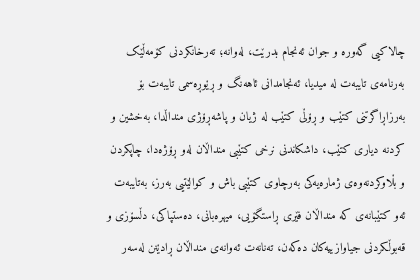چالاکیی گەورە و جوان ئەنجام بدرێت، لەوانە؛ تەرخانکردنی کۆمەڵێک بەرنامەی تایبەت لە میدیا، ئەنجامدانی ئاهەنگ و ڕێوڕەسمی تایبەت بۆ بەرزاڕاگرتنی کتێب و ڕۆڵی کتێب لە ژیان و پاشەڕۆژی منداڵدا، بەخشین و کردنە دیاری کتێب، داشکاندنی نرخی کتێبی منداڵان لەو ڕۆژەدا، چاپکردن و بڵاوکردنەوەی ژمارەیەکی بەرچاوی کتێبی باش و کوالێتیی بەرز، بەتایبەت ئەو کتێبانەی کە منداڵان فێری ڕاستگۆیی، میهرەبانی، دەستپاکی، دڵسۆزی و قەبوڵکردنی جیاوازییەکان دەکەن، تەنانەت ئەوانەی منداڵان ڕادێنن لەسەر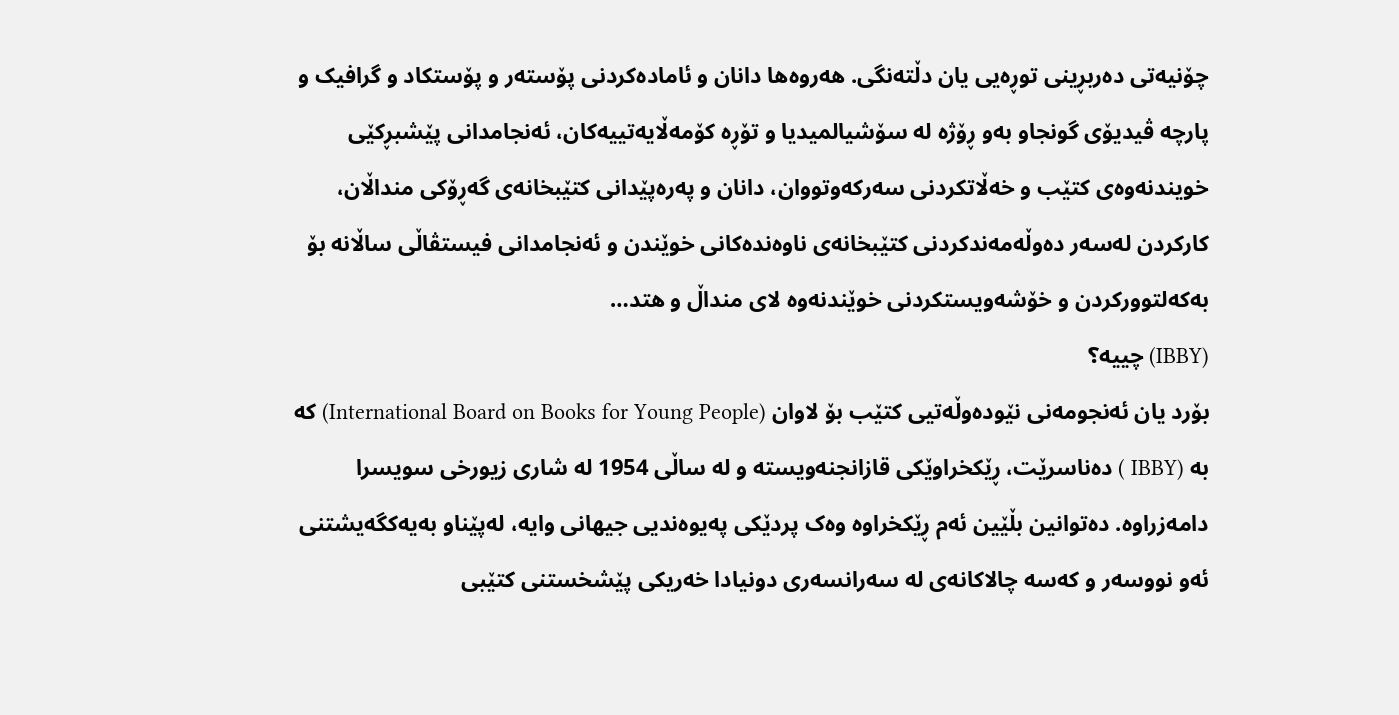چۆنیەتی دەربڕینی توڕەیی یان دڵتەنگی. هەروەها دانان و ئامادەکردنی پۆستەر و پۆستکاد و گرافیک و پارچە ڤیدیۆی گونجاو بەو ڕۆژە لە سۆشیالمیدیا و تۆڕە کۆمەڵایەتییەکان، ئەنجامدانی پێشبڕکێی خویندنەوەی کتێب و خەڵاتکردنی سەرکەوتووان، دانان و پەرەپێدانی کتێبخانەی گەڕۆکی منداڵان، کارکردن لەسەر دەوڵەمەندکردنی کتێبخانەی ناوەندەکانی خوێندن و ئەنجامدانی فیستڤاڵی ساڵانە بۆ بەکەلتوورکردن و خۆشەویستکردنی خوێندنەوە لای منداڵ و هتد…
(IBBY) چییە؟
بۆرد یان ئەنجومەنی نێودەوڵەتیی کتێب بۆ لاوان (International Board on Books for Young People) کە بە (IBBY ) دەناسرێت، ڕێکخراوێکی قازانجنەویستە و لە ساڵی 1954 لە شاری زیورخی سویسرا دامەزراوە. دەتوانین بڵێین ئەم ڕێکخراوە وەک پردێکی پەیوەندیی جیهانی وایە، لەپێناو بەیەکگەیشتنی ئەو نووسەر و کەسە چالاکانەی لە سەرانسەری دونیادا خەریکی پێشخستنی کتێبی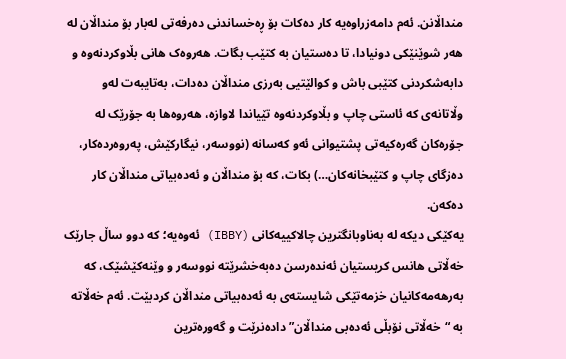منداڵانن. ئەم دامەزراوەیە کار دەکات بۆ ڕەخساندنی دەرفەتی لەبار بۆ منداڵان لە هەر شوێنێکی دونیادا، تا دەستیان بە کتێب بگات. هەروەک هانی بڵاوکردنەوە و دابەشکردنی کتێبی باش و کوالێتیی بەرزی منداڵان دەدات، بەتایبەت لەو وڵاتانەی کە ئاستی چاپ و بڵاوکردنەوە تێیاندا لاوازە، هەروەها بە جۆرێک لە جۆرەکان گەرەکیەتی پشتیوانی ئەو کەسانە (نووسەر، نیگارکێش، پەروەردەکار، دەزگای چاپ و کتێبخانەکان…) بکات، کە بۆ منداڵان و ئەدەبیاتی منداڵان کار دەکەن.
یەکێکی دیکە لە بەناوبانگترین چالاکییەکانی (IBBY) ئەوەیە؛ کە دوو ساڵ جارێک خەڵاتی هانس کریستیان ئەندەرسن دەبەخشرێتە نووسەر و وێنەکێشێک، کە بەرهەمەکانیان خزمەتێکی شایستەی بە ئەدەبیاتی منداڵان کردبێت. ئەم خەڵاتە بە “خەڵاتی نۆبڵی ئەدەبی منداڵان” دادەنرێت و گەورەترین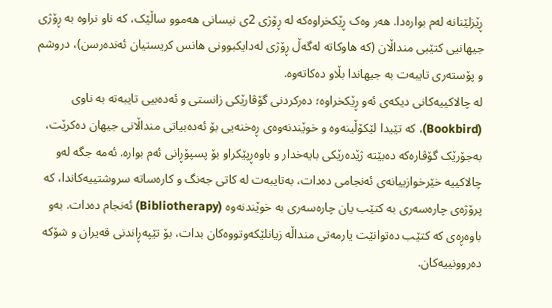ڕێزلێنانە لەم بوارەدا. هەر وەک ڕێکخراوەکە لە ڕۆژی 2ی نیسانی هەموو ساڵێک، کە ناو نراوە بە ڕۆژی جیهانیی کتێبی منداڵان (کە هاوکاتە لەگەڵ ڕۆژی لەدایکبوونی هانس کریستیان ئەندەرسن)، دروشم و پۆستەری تایبەت بە جیهاندا بڵاو دەکاتەوە.
لە چالاکییەکانی دیکەی ئەو ڕێکخراوە؛ دەرکردنی گۆڤارێکی زانستی و ئەدەبیی تایبەتە بە ناوی (Bookbird)، کە تێیدا لێکۆڵینەوە و خوێندنەوەی ڕەخنەیی بۆ ئەدەبیاتی منداڵانی جیهان دەکرێت، بەجۆرێک گۆڤارەکە دەبێتە ژێدەرێکی بایەخدار و باوەڕپێکراو بۆ پسپۆڕانی ئەم بوارە. ئەمە جگە لەو چالاکییە خێرخوازییانەی ئەنجامی دەدات، بەتایبەت لە کاتی جەنگ و کارەساتە سروشتییەکاندا، کە پرۆژەی چارەسەری بە کتێب یان چارەسەری بە خوێندنەوە (Bibliotherapy) ئەنجام دەدات. بەو باوەڕەی کە کتێب دەتوانێت یارمەتی منداڵە زیانلێکەوتووەکان بدات، بۆ تێپەڕاندنی قەیران و شۆکە دەروونییەکان.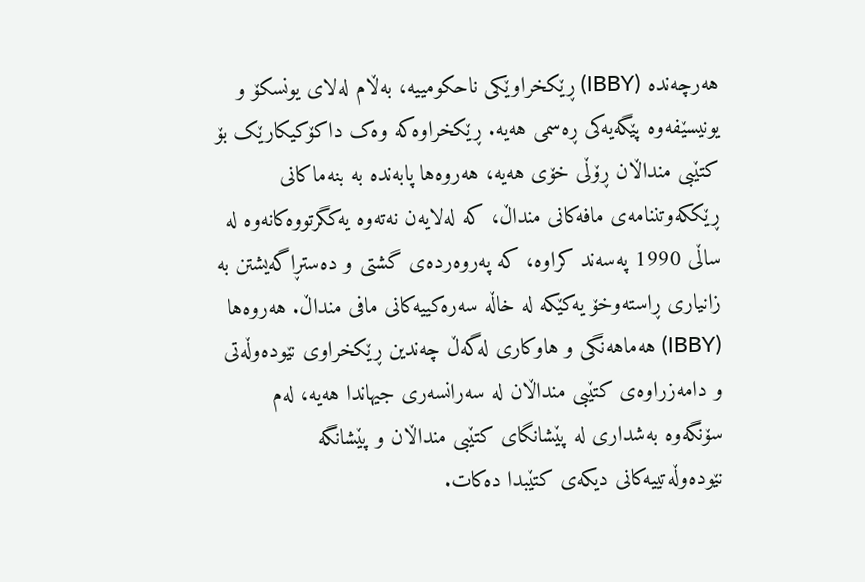هەرچەندە (IBBY) ڕێکخراوێکی ناحکومییە، بەڵام لەلای یونسکۆ و یونیسێفەوە پێگەیەکی ڕەسمی هەیە. ڕێکخراوەکە وەک داکۆکیکارێک بۆ کتێبی منداڵان ڕۆڵی خۆی هەیە، هەروەها پابەندە بە بنەماکانی ڕێککەوتننامەی مافەکانی منداڵ، کە لەلایەن نەتەوە یەکگرتووەکانەوە لە ساڵی 1990 پەسەند کراوە، کە پەروەردەی گشتی و دەستڕاگەیشتن بە زانیاری ڕاستەوخۆ یەکێکە لە خاڵە سەرەکییەکانی مافی منداڵ. هەروەها (IBBY) هەماهەنگی و هاوکاری لەگەڵ چەندین ڕێکخراوی نێودەوڵەتی و دامەزراوەی کتێبی منداڵان لە سەرانسەری جیهاندا هەیە، لەم سۆنگەوە بەشداری لە پێشانگای کتێبی منداڵان و پێشانگە نێودەوڵەتییەکانی دیکەی کتێبدا دەکات.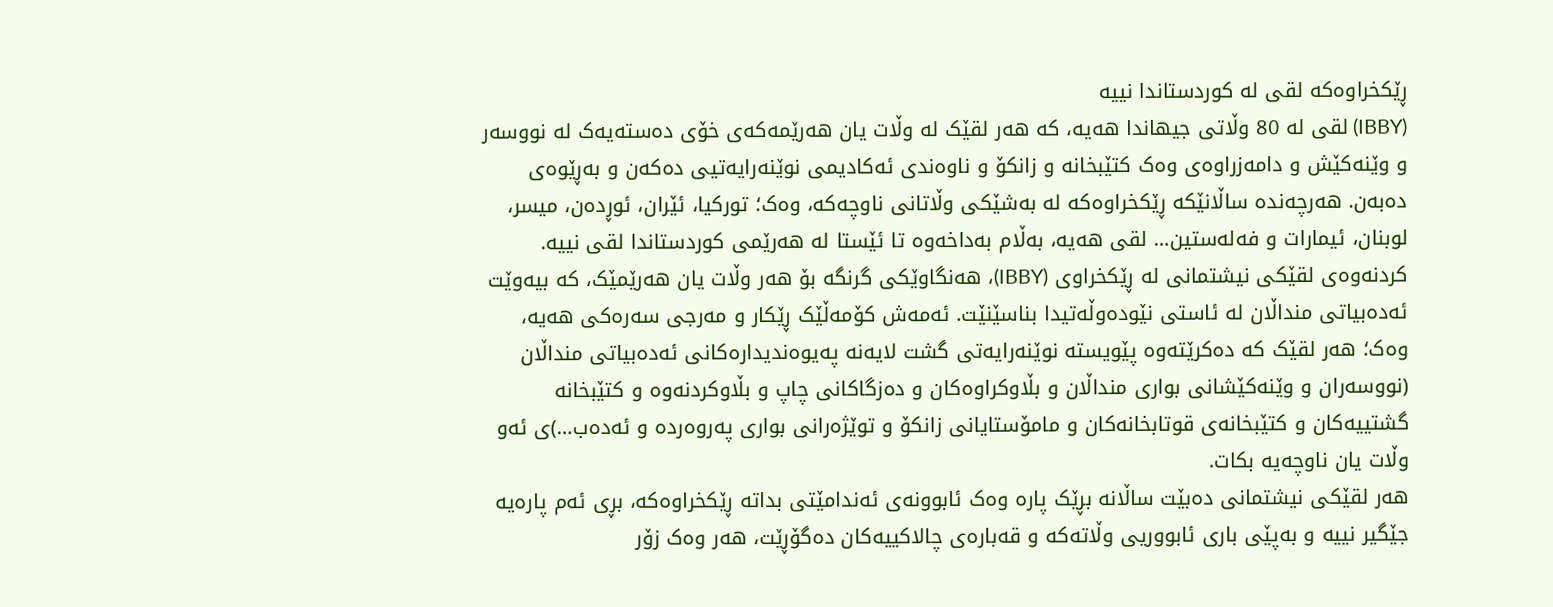ڕێکخراوەکە لقی لە کوردستاندا نییە
(IBBY) لقی لە 80 وڵاتی جیهاندا هەیە، کە هەر لقێک لە وڵات یان هەرێمەکەی خۆی دەستەیەک لە نووسەر و وێنەکێش و دامەزراوەی وەک کتێبخانە و زانکۆ و ناوەندی ئەکادیمی نوێنەرایەتیی دەکەن و بەڕێوەی دەبەن. هەرچەندە ساڵانێکە ڕێکخراوەکە لە بەشێکی وڵاتانی ناوچەکە، وەک؛ تورکیا، ئێران، ئوڕدەن، میسر، لوبنان، ئیمارات و فەلەستین… لقی هەیە، بەڵام بەداخەوە تا ئێستا لە هەرێمی کوردستاندا لقی نییە.
کردنەوەی لقێکی نیشتمانی لە ڕێکخراوی (IBBY)، هەنگاوێکی گرنگە بۆ هەر وڵات یان هەرێمێک، کە بیەوێت ئەدەبیاتی منداڵان لە ئاستی نێودەوڵەتیدا بناسێنێت. ئەمەش کۆمەڵێک ڕێکار و مەرجی سەرەکی هەیە، وەک؛ هەر لقێک کە دەکرێتەوە پێویستە نوێنەرایەتی گشت لایەنە پەیوەندیدارەکانی ئەدەبیاتی منداڵان (نووسەران و وێنەکێشانی بواری منداڵان و بڵاوکراوەکان و دەزگاکانی چاپ و بڵاوکردنەوە و کتێبخانە گشتییەکان و کتێبخانەی قوتابخانەکان و مامۆستایانی زانکۆ و توێژەرانی بواری پەروەردە و ئەدەب…)ی ئەو وڵات یان ناوچەیە بکات.
هەر لقێکی نیشتمانی دەبێت ساڵانە بڕێک پارە وەک ئابوونەی ئەندامێتی بداتە ڕێکخراوەکە، بڕی ئەم پارەیە جێگیر نییە و بەپێی باری ئابووریی وڵاتەکە و قەبارەی چالاکییەکان دەگۆڕێت، هەر وەک زۆر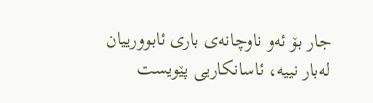جار بۆ ئەو ناوچانەی باری ئابوورییان لەبار نییە، ئاسانکاریی پێویست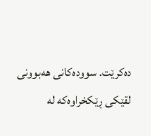دەکرێت. سوودەکانی هەبوونی لقێکی ڕێکخراوەکە لە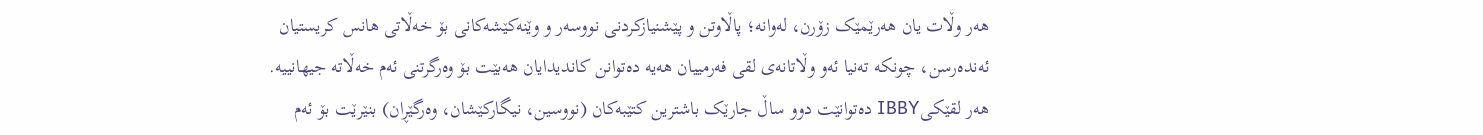هەر وڵات یان هەرێمێک زۆرن، لەوانە؛ پاڵاوتن و پێشنیازکردنی نووسەر و وێنەکێشەکانی بۆ خەڵاتی هانس کریستیان ئەندەرسن، چونکە تەنیا ئەو وڵاتانەی لقی فەرمییان هەیە دەتوانن کاندیدایان هەبێت بۆ وەرگرتنی ئەم خەڵاتە جیهانییە. هەر لقێکیIBBY دەتوانێت دوو ساڵ جارێک باشترین کتێبەکان (نووسین، نیگارکێشان، وەرگێڕان) بنێرێت بۆ ئەم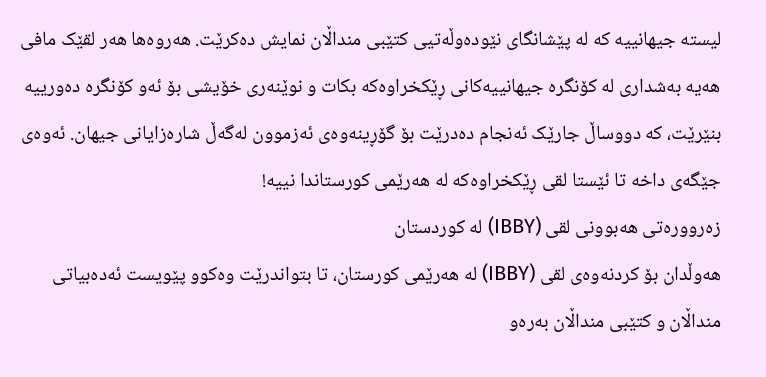لیستە جیهانییە کە لە پێشانگای نێودەوڵەتیی کتێبی منداڵان نمایش دەکرێت. هەروەها هەر لقێک مافی هەیە بەشداری لە کۆنگرە جیهانییەکانی ڕێکخراوەکە بکات و نوێنەری خۆیشی بۆ ئەو کۆنگرە دەورییە بنێرێت، کە دووساڵ جارێک ئەنجام دەدرێت بۆ گۆڕینەوەی ئەزموون لەگەڵ شارەزایانی جیهان. ئەوەی جێگەی داخە تا ئێستا لقی ڕێکخراوەکە لە هەرێمی کورستاندا نییە!
زەروورەتی هەبوونی لقی (IBBY) لە کوردستان
هەوڵدان بۆ کردنەوەی لقی (IBBY) لە هەرێمی کورستان، تا بتواندرێت وەکوو پێویست ئەدەبیاتی منداڵان و کتێبی منداڵان بەرەو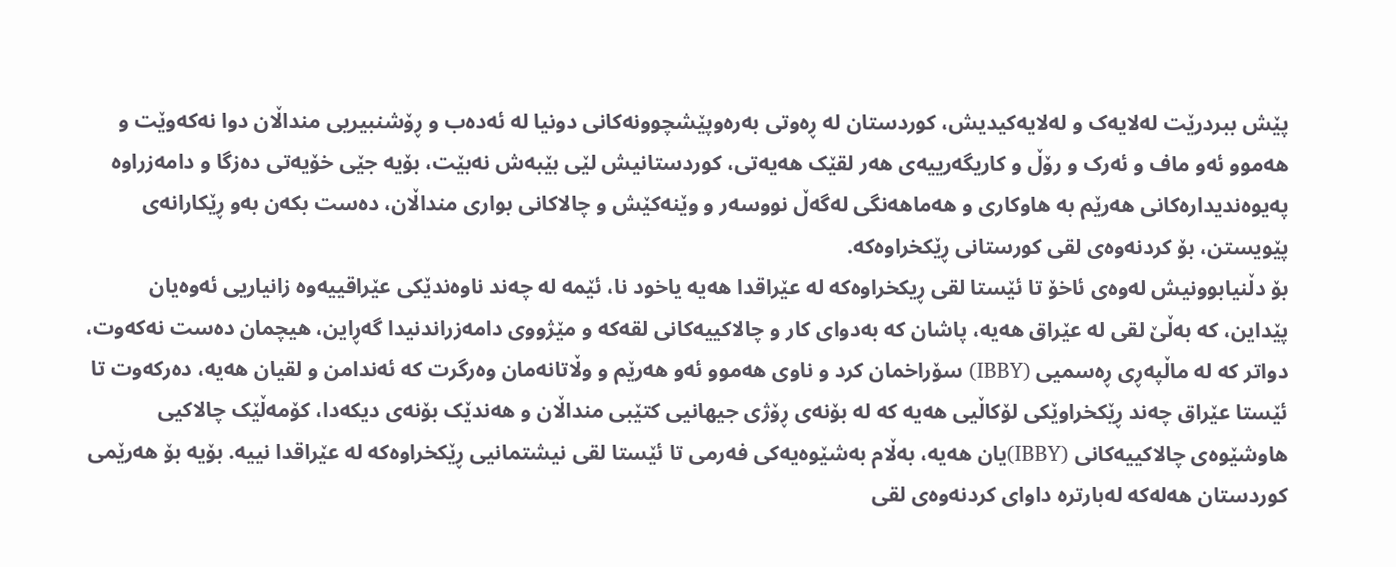پێش ببردرێت لەلایەک و لەلایەکیدیش، کوردستان لە ڕەوتی بەرەوپێشچوونەکانی دونیا لە ئەدەب و ڕۆشنبیریی منداڵان دوا نەکەوێت و هەموو ئەو ماف و ئەرک و رۆڵ و کاریگەرییەی هەر لقێک هەیەتی، کوردستانیش لێی بێبەش نەبێت، بۆیە جێی خۆیەتی دەزگا و دامەزراوە پەیوەندیدارەکانی هەرێم بە هاوکاری و هەماهەنگی لەگەڵ نووسەر و وێنەکێش و چالاکانی بواری منداڵان، دەست بکەن بەو ڕێکارانەی پێویستن، بۆ کردنەوەی لقی کورستانی ڕێکخراوەکە.
بۆ دڵنیابوونیش لەوەی ئاخۆ تا ئێستا لقی ڕیكخراوەکە لە عێراقدا هەیە یاخود نا، ئێمە لە چەند ناوەندێکی عێراقییەوە زانیاریی ئەوەیان پێداین، کە بەڵێ لقی لە عێراق هەیە، پاشان کە بەدوای کار و چالاکییەکانی لقەکە و مێژووی دامەزراندنیدا گەڕاین، هیچمان دەست نەکەوت، دواتر کە لە ماڵپەڕی ڕەسمیی (IBBY) سۆراخمان کرد و ناوی هەموو ئەو هەرێم و وڵاتانەمان وەرگرت کە ئەندامن و لقیان هەیە، دەرکەوت تا ئێستا عێراق چەند ڕێکخراوێکی لۆکاڵیی هەیە کە لە بۆنەی ڕۆژی جیهانیی کتێبی منداڵان و هەندێک بۆنەی دیکەدا، کۆمەڵێک چالاکیی هاوشێوەی چالاکییەکانی (IBBY)یان هەیە، بەڵام بەشێوەیەکی فەرمی تا ئێستا لقی نیشتمانیی ڕێکخراوەکە لە عێراقدا نییە. بۆیە بۆ هەرێمی کوردستان هەلەکە لەبارترە داوای کردنەوەی لقی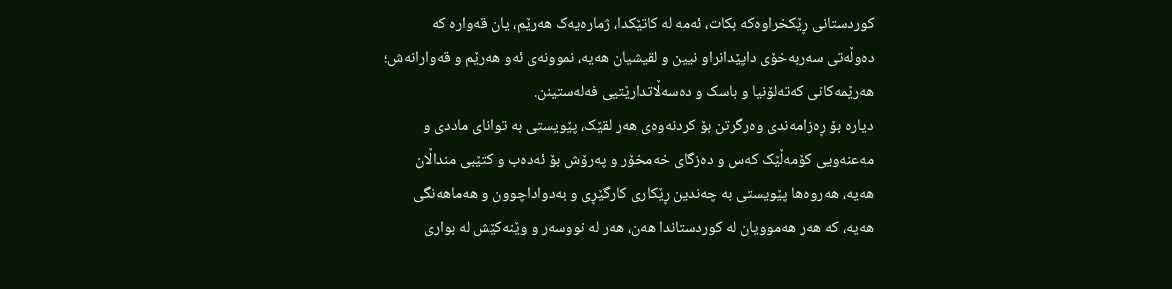کوردستانی ڕێکخراوەکە بکات، ئەمە لە کاتێکدا، ژمارەیەک هەرێم، یان قەوارە کە دەوڵەتی سەربەخۆی داپێدانراو نیین و لقیشیان هەیە، نموونەی ئەو هەرێم و قەوارانەش؛ هەرێمەکانی کەتەلۆنیا و باسک و دەسەڵاتدارێتیی فەلەستینن.
دیارە بۆ ڕەزامەندی وەرگرتن بۆ کردنەوەی هەر لقێک، پێویستی بە توانای ماددی و مەعنەویی کۆمەڵێک کەس و دەزگای خەمخۆر و پەرۆش بۆ ئەدەب و کتێبی منداڵان هەیە، هەروەها پێویستی بە چەندین ڕێکاری کارگێڕی و بەدواداچوون و هەماهەنگی هەیە، کە هەر هەموویان لە کوردستاندا هەن، هەر لە نووسەر و وێنەکێش لە بواری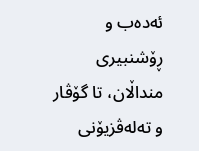ئەدەب و ڕۆشنبیری منداڵان، تا گۆڤار و تەلەڤزیۆنی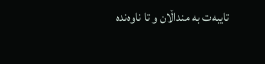تایبەت بە منداڵان و تا ناوەندە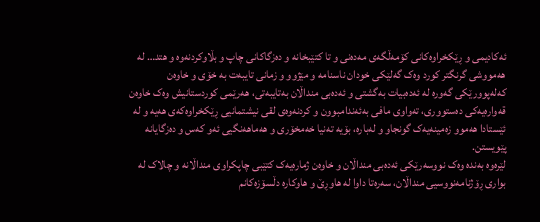ئەکادیمی و ڕێکخراوەکانی کۆمەڵگەی مەدەنی و تا کتێبخانە و دەزگاکانی چاپ و بڵاوکردنەوە و هتد… لە هەمووشی گرنگتر کورد وەک گەلێکی خودان ناسنامە و مێژوو و زمانی تایبەت بە خۆی و خاوەن کەلەپوورێکی گەورە لە ئەدەبیات بەگشتی و ئەدەبی منداڵان بەتایبەتی، هەرێمی کوردستانیش وەک خاوەن قەوارەیەکی دەستووری، تەواوی مافی بەئەندامبوون و کردنەوەی لقی نیشتمانیی ڕێکخراوەکەی هەیە و لە ئێستادا هەموو زەمینەیەک گونجاو و لەبارە، بۆیە تەنیا خەمخۆری و هەماهەنگیی ئەو کەس و دەزگایانە پێویستن.
لێرەوە بەندە وەک نووسەرێکی ئەدەبی منداڵان و خاوەن ژمارەیەک کتێبی چاپکراوی منداڵانە و چالاک لە بواری ڕۆژنامەنووسیی منداڵان، سەرەتا داوا لە هاوڕێ و هاوکارە دڵسۆزەکانم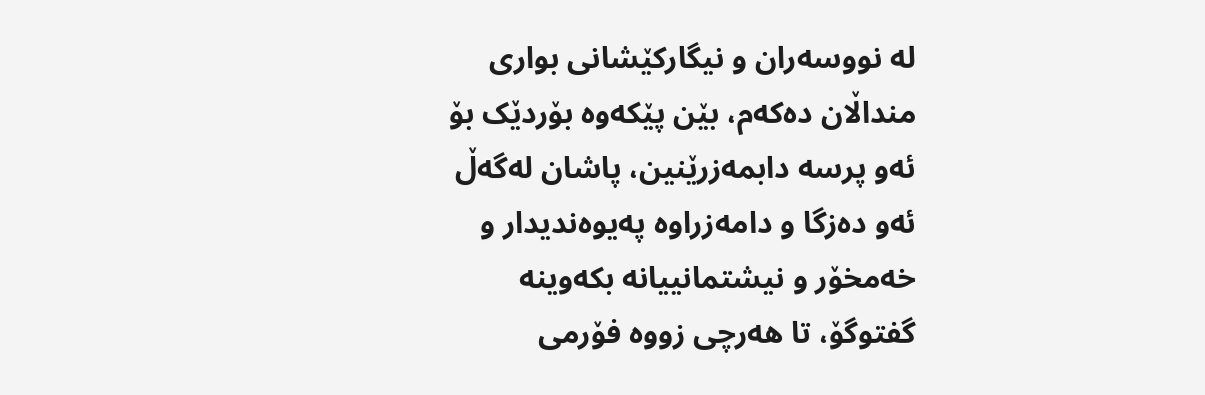لە نووسەران و نیگارکێشانی بواری منداڵان دەکەم، بێن پێکەوە بۆردێک بۆ ئەو پرسە دابمەزرێنین، پاشان لەگەڵ ئەو دەزگا و دامەزراوە پەیوەندیدار و خەمخۆر و نیشتمانییانە بکەوینە گفتوگۆ، تا هەرچی زووە فۆرمی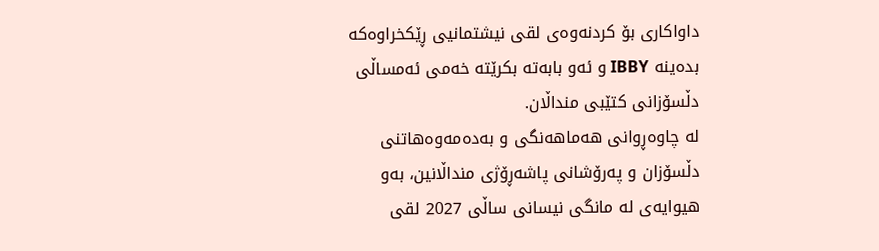داواکاری بۆ کردنەوەی لقی نیشتمانیی ڕێکخراوەکە بدەینە IBBY و ئەو بابەتە بکرێتە خەمی ئەمساڵی دڵسۆزانی کتێبی منداڵان.
لە چاوەڕوانی هەماهەنگی و بەدەمەوەهاتنی دڵسۆزان و پەرۆشانی پاشەڕۆژی منداڵانین، بەو هیوایەی لە مانگی نیسانی ساڵی 2027 لقی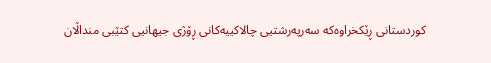کوردستانی ڕێکخراوەکە سەرپەرشتیی چالاکییەکانی ڕۆژی جیهانیی کتێبی منداڵان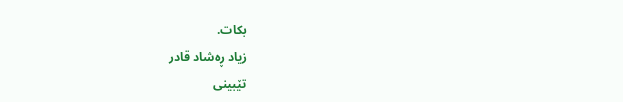بکات.
زیاد ڕەشاد قادر
تێبینی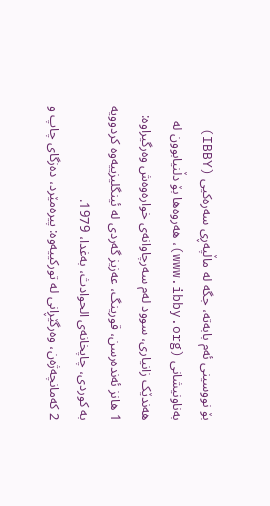بۆ نووسینی ئەم بابەتە، جگە لە ماڵپەڕی سەرەکیی (IBBY) بەناونیشانی (www.ibby.org)، هەروەها بۆ دڵنیابوون لە هەندێک زانیاری، سوود لەم سەرچاوانەی خوارەوەش وەرگیراوە:
1 هانز ئەندەرسن، قورینگ، عەزیز گەردی لە ئینگلیزییەوە کردوویە بە کوردی، چاپخانەی الحوادث، بەغدا، 1979.
2 کەمانچەژەن، وەرگێڕانی لە تورکییەوە: پیرەمێرد، دەزگای چاپ و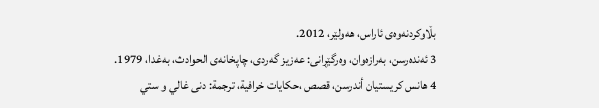بڵاوکردنەوەی ئاراس، هەولێر، 2012.
3 ئەندەرسن، بەرازەوان، وەرگێڕانی: عەزیز گەردی، چاپخانەی الحوادث، بەغدا، 1979.
4 هانس کریستیان أندرسن، قصص ،حکایات خرافیة، ترجمة: دنی غالي و ستي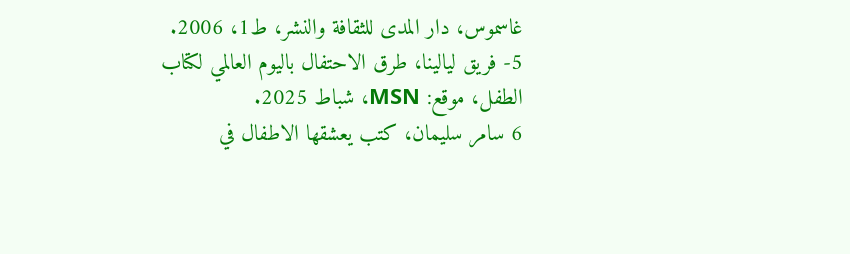غاسموس، دار المدی للثقافة والنشر، ط1، 2006.
5- فريق ليالينا، طرق الاحتفال باليوم العالمي لكتاب الطفل، موقع: MSN، شباط 2025.
6 سامر سليمان، كتب يعشقها الاطفال في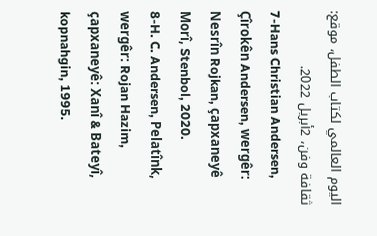اليوم العالمي لكتاب الطفل، موقع: ثقافة وفن، 2أبريل 2022.
7-Hans Christian Andersen, Çîrokên Andersen, wergêr: Nesrîn Rojkan, çapxaneyê Morî, Stenbol, 2020.
8-H. C. Andersen, Pelatînk, wergêr: Rojan Hazim, çapxaneyê: Xanî & Bateyî, kopnahgin, 1995.